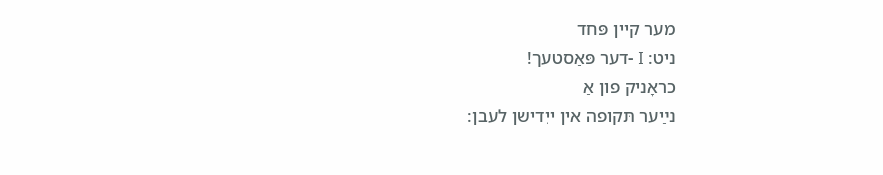מער קיין פּחד
ניט: I -דער פּאַסטעך!
כראָניק פון אַ
נײַער תּקופה אין ייִדישן לעבן: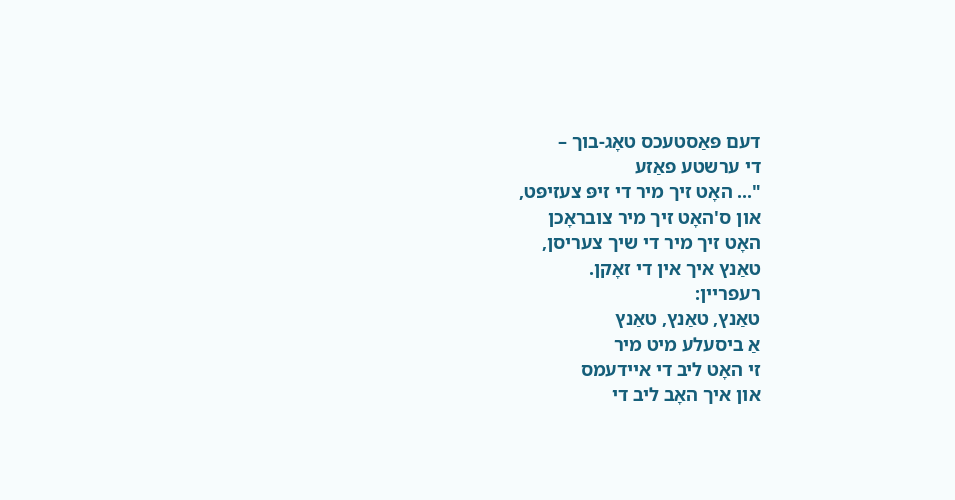דעם פּאַסטעכס טאָג-בוך –
די ערשטע פאַזע
"... האָט זיך מיר די זיפּ צעזיפּט,
און ס'האָט זיך מיר צובראָכן
האָט זיך מיר די שיך צעריסן,
טאַנץ איך אין די זאָקן.
רעפריין:
טאַנץ, טאַנץ, טאַנץ
אַ ביסעלע מיט מיר
זי האָט ליב די איידעמס
און איך האָב ליב די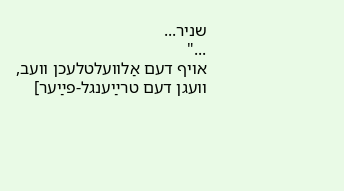שניר...
..."
אויף דעם אַלוועלטלעכן וועב, וועגן דעם טרײַענגל-פײַער]